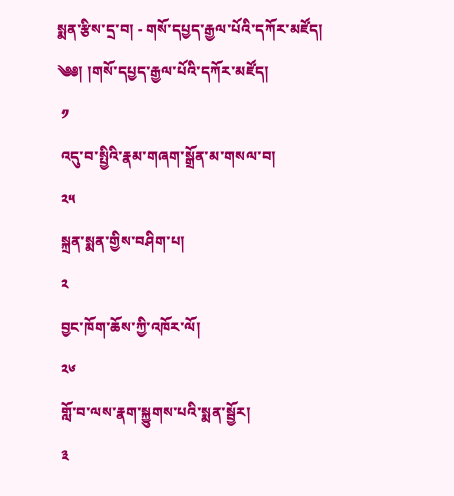སྨན་རྩིས་དྲ་བ། - གསོ་དཔྱད་རྒྱལ་པོའི་དཀོར་མཛོད།
༄༅། །གསོ་དཔྱད་རྒྱལ་པོའི་དཀོར་མཛོད།
 ༡
 འདུ་བ་སྤྱིའི་རྣམ་གཞག་སྒྲོན་མ་གསལ་བ།
 ༢༥
 སྐྲན་སྨན་གྱིས་བཤིག་པ།
 ༢
 བྱང་ཁོག་ཆོས་ཀྱི་འཁོར་ལོ།
 ༢༦
 གློ་བ་ལས་རྣག་སྐྱུགས་པའི་སྨན་སྦྱོར།
 ༣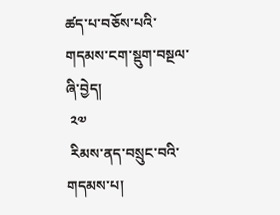ཚད་པ་བཅོས་པའི་གདམས་ངག་སྡུག་བསྔལ་ཞི་བྱེད།
 ༢༧
 རིམས་ནད་བསྲུང་བའི་གདམས་པ།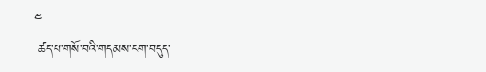༤
 ཚད་པ་གསོ་བའི་གདམས་ངག་བདུད་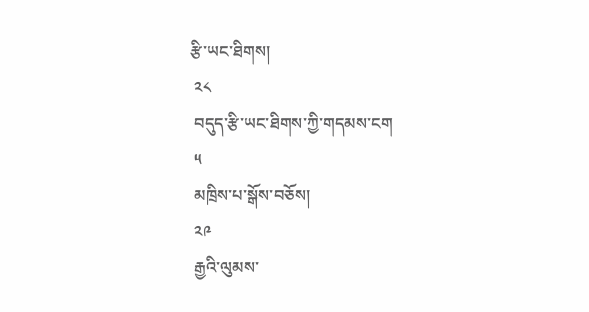རྩི་ཡང་ཐིགས།
 ༢༨
 བདུད་རྩི་ཡང་ཐིགས་ཀྱི་གདམས་ངག
 ༥
 མཁྲིས་པ་སྒོས་བཅོས།
 ༢༩
 རྒྱའི་ལུམས་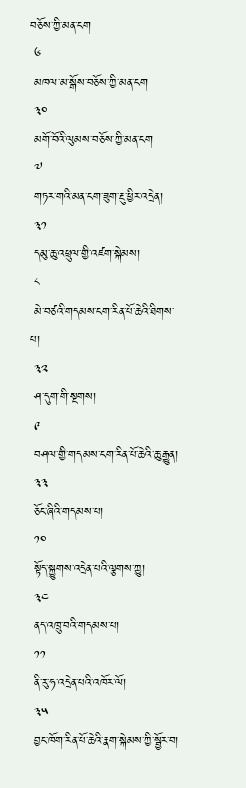བཅོས་ཀྱི་མན་ངག
 ༦
 མཁལ་མ་སྒོས་བཅོས་ཀྱི་མན་ངག
 ༣༠
 མགོ་བོའི་ལུམས་བཅོས་ཀྱི་མན་ངག
 ༧
 གཏར་གའི་མན་ངག་ཟུག་རྔུ་ཕྱིར་འདྲེན།
 ༣༡
 དམུ་ཆུ་འཕྲུལ་གྱི་འཛག་སྐེམས།
 ༨
 མེ་བཙའི་གདམས་ངག་རིན་པོ་ཆེའི་ཐིགས་པ།
 ༣༢
 ཤ་དུག་གི་སྔགས།
 ༩
 བཤལ་གྱི་གདམས་ངག་རིན་པོ་ཆེའི་ཆུ་རྒྱུན།
 ༣༣
 ཅོང་ཞིའི་གདམས་པ།
 ༡༠
 སྟོད་སྐྱུགས་འདྲེན་པའི་ལྕགས་ཀྱུ།
 ༣༤
 ནད་འཁྲུ་བའི་གདམས་པ།
 ༡༡
 ནི་རུ་ཧ་འདྲེན་པའི་འཁོར་ལོ།
 ༣༥
 བྱང་ཁོག་རིན་པོ་ཆེའི་རྣག་སྐེམས་ཀྱི་སྦྱོར་བ།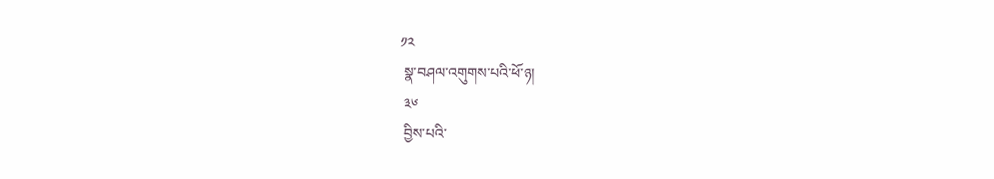༡༢
 སྣ་བཤལ་འགུགས་པའི་ཕོ་ཉ།
 ༣༦
 བྱིས་པའི་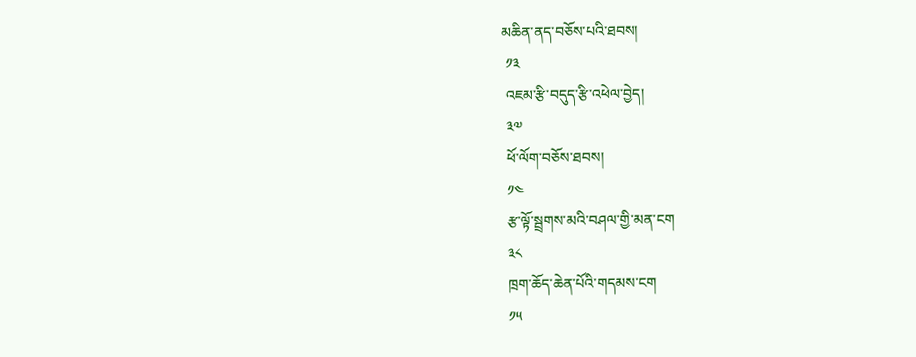མཆིན་ནད་བཅོས་པའི་ཐབས།
 ༡༣
 འཇམ་རྩི་བདུད་རྩི་འཕེལ་བྱེད།
 ༣༧
 ཕོ་ལོག་བཅོས་ཐབས།
 ༡༤
 རྩ་ལྟོ་སྦྲགས་མའི་བཤལ་གྱི་མན་ངག
 ༣༨
 ཁྲག་ཆོད་ཆེན་པོའི་གདམས་ངག
 ༡༥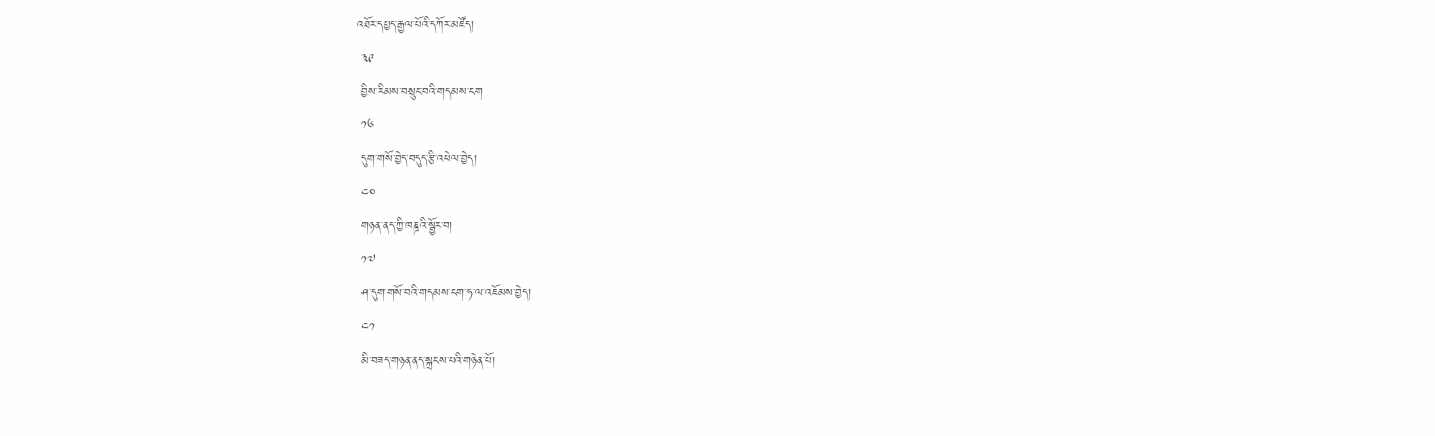འཐོར་དཔྱད་རྒྱལ་པོའི་དཀོར་མཛོད།
 ༣༩
 བྱིས་རིམས་བསྲུང་བའི་གདམས་ངག
 ༡༦
 དུག་གསོ་བྱེད་བདུད་རྩི་འཕེལ་བྱེད།
 ༤༠
 གཉན་ནད་ཀྱི་ཁཎྜའི་སྦྱོར་བ།
 ༡༧
 ཤ་དུག་གསོ་བའི་གདམས་ངག་ཧ་ལ་འཇོམས་བྱེད།
 ༤༡
 མི་བཟད་གཉན་ནད་སྐྲངས་པའི་གཉེན་པོ།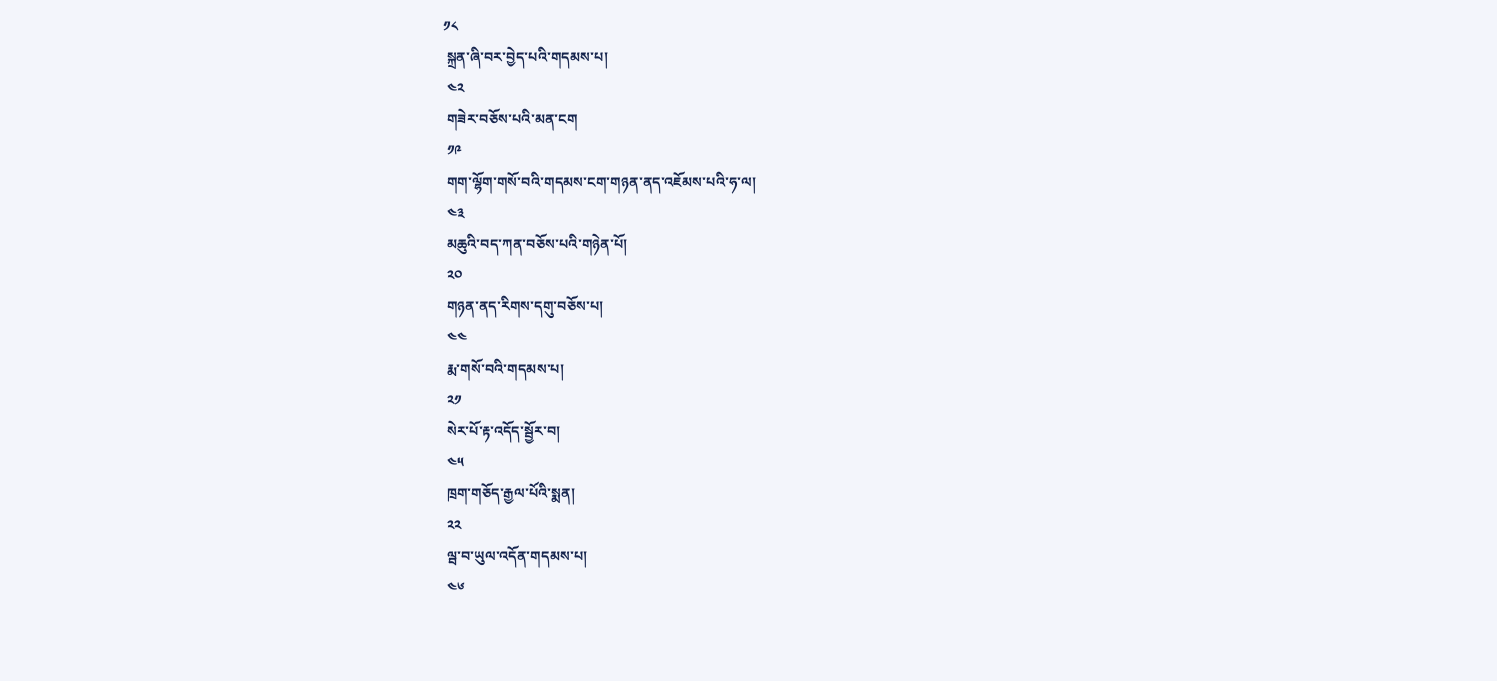༡༨
 སྐྲན་ཞི་བར་བྱེད་པའི་གདམས་པ།
 ༤༢
 གཟེར་བཅོས་པའི་མན་ངག
 ༡༩
 གག་ལྷོག་གསོ་བའི་གདམས་ངག་གཉན་ནད་འཇོམས་པའི་ཧ་ལ།
 ༤༣
 མཆུའི་བད་ཀན་བཅོས་པའི་གཉེན་པོ།
 ༢༠
 གཉན་ནད་རིགས་དགུ་བཅོས་པ།
 ༤༤
 རྨ་གསོ་བའི་གདམས་པ།
 ༢༡
 སེར་པོ་རྟ་འདོད་སྦྱོར་བ།
 ༤༥
 ཁྲག་གཅོད་རྒྱལ་པོའི་སྨན།
 ༢༢
 ལྦ་བ་ཡུལ་འདོན་གདམས་པ།
 ༤༦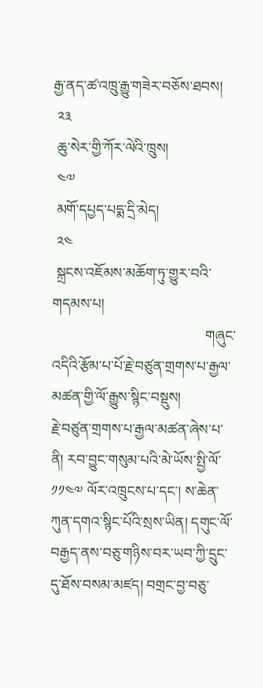རྒྱ་ནད་ཚ་འཁྲུ་རྒྱུ་གཟེར་བཅོས་ཐབས།
 ༢༣
 ཆུ་སེར་གྱི་ཀོར་ལེའི་ཁྲུས།
 ༤༧
 མགོ་དཔྱད་པདྨ་དྲི་མེད།
 ༢༤
 སྐྲངས་འཇོམས་མཆོག་ཏུ་གྱུར་བའི་གདམས་པ།
                                          གཞུང་འདིའི་རྩོམ་པ་པོ་རྗེ་བཙུན་གྲགས་པ་རྒྱལ་མཚན་གྱི་ལོ་རྒྱུས་སྙིང་བསྡུས།
རྗེ་བཙུན་གྲགས་པ་རྒྱལ་མཚན་ཞེས་པ་ནི། རབ་བྱུང་གསུམ་པའི་མེ་ཡོས་སྤྱི་ལོ་ ༡༡༤༧ ལོར་འཁྲུངས་པ་དང་། ས་ཆེན་ཀུན་དགའ་སྙིང་པོའི་སྲས་ཡིན། དགུང་ལོ་བརྒྱད་ནས་བཅུ་གཉིས་བར་ཡབ་ཀྱི་དྲུང་དུ་ཐོས་བསམ་མཛད། བགྲང་བྱ་བཅུ་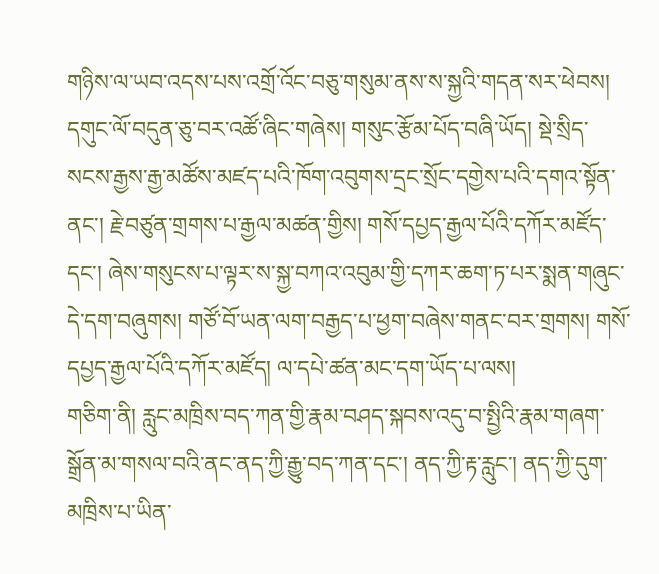གཉིས་ལ་ཡབ་འདས་པས་འགྲོ་འོང་བཅུ་གསུམ་ནས་ས་སྐྱའི་གདན་སར་ཕེབས། དགུང་ལོ་བདུན་ཅུ་བར་འཚོ་ཞིང་གཞེས། གསུང་རྩོམ་པོད་བཞི་ཡོད། སྡེ་སྲིད་སངས་རྒྱས་རྒྱ་མཚོས་མཛད་པའི་ཁོག་འབུགས་དྲང་སྲོང་དགྱེས་པའི་དགའ་སྟོན་ནང་། རྗེ་བཙུན་གྲགས་པ་རྒྱལ་མཚན་གྱིས། གསོ་དཔྱད་རྒྱལ་པོའི་དཀོར་མཛོད་དང་། ཞེས་གསུངས་པ་ལྟར་ས་སྐྱ་བཀའ་འབུམ་གྱི་དཀར་ཆག་ཏ་པར་སྨན་གཞུང་དེ་དག་བཞུགས། གཙོ་བོ་ཡན་ལག་བརྒྱད་པ་ཕྱག་བཞེས་གནང་བར་གྲགས། གསོ་དཔྱད་རྒྱལ་པོའི་དཀོར་མཛོད། ལ་དཔེ་ཚན་མང་དག་ཡོད་པ་ལས།
གཅིག་ནི། རླུང་མཁྲིས་བད་ཀན་གྱི་རྣམ་བཤད་སྐབས་འདུ་བ་སྤྱིའི་རྣམ་གཞག་སྒྲོན་མ་གསལ་བའི་ནང་ནད་ཀྱི་རྒྱུ་བད་ཀན་དང་། ནད་ཀྱི་རྟ་རླུང་། ནད་ཀྱི་དུག་མཁྲིས་པ་ཡིན་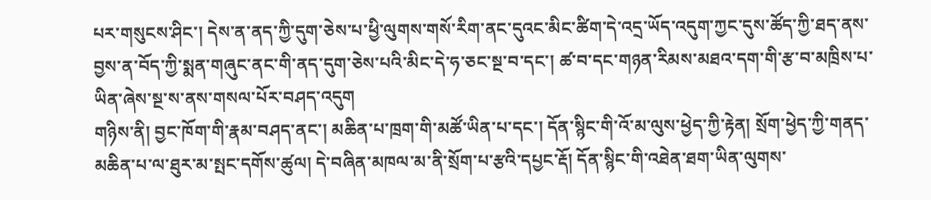པར་གསུངས་ཤིང་། དེས་ན་ནད་ཀྱི་དུག་ཅེས་པ་ཕྱི་ལུགས་གསོ་རིག་ནང་དུའང་མིང་ཚིག་དེ་འདྲ་ཡོད་འདུག་ཀྱང་དུས་ཚོད་ཀྱི་ཐད་ནས་བྱས་ན་བོད་ཀྱི་སྨན་གཞུང་ནང་གི་ནད་དུག་ཅེས་པའི་མིང་དེ་ཧ་ཅང་སྔ་བ་དང་། ཚ་བ་དང་གཉན་རིམས་མཐའ་དག་གི་རྩ་བ་མཁྲིས་པ་ཡིན་ཞེས་སྔ་ས་ནས་གསལ་པོར་བཤད་འདུག
གཉིས་ནི། བྱང་ཁོག་གི་རྣམ་བཤད་ནང་། མཆིན་པ་ཁྲག་གི་མཚོ་ཡིན་པ་དང་། དོན་སྙིང་གི་འོ་མ་ལུས་ཕྱེད་ཀྱི་རྟེན། སྲོག་ཕྱེད་ཀྱི་གནད་མཆིན་པ་ལ་ཐུར་མ་སྤང་དགོས་ཚུལ། དེ་བཞིན་མཁལ་མ་ནི་སྲོག་པ་རྩའི་དཔྱང་རྡོ། དོན་སྙིང་གི་འཐེན་ཐག་ཡིན་ལུགས་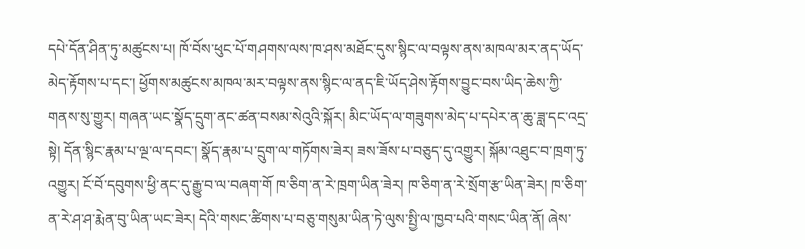དཔེ་དོན་ཤིན་ཏུ་མཚུངས་པ། ཁོ་བོས་ཕུང་པོ་གཤགས་ལས་ཁ་ཤས་མཐོང་དུས་སྙིང་ལ་བལྟས་ནས་མཁལ་མར་ནད་ཡོད་མེད་རྟོགས་པ་དང་། ཕྱོགས་མཚུངས་མཁལ་མར་བལྟས་ནས་སྙིང་ལ་ནད་ཇི་ཡོད་ཤེས་རྟོགས་བྱུང་བས་ཡིད་ཆེས་ཀྱི་གནས་སུ་གྱུར། གཞན་ཡང་སྣོད་དྲུག་ནང་ཚན་བསམ་སེའུའི་སྐོར། མིང་ཡོད་ལ་གཟུགས་མེད་པ་དཔེར་ན་ཆུ་ཟླ་དང་འདྲ་སྟེ། དོན་སྙིང་རྣམ་པ་ལྔ་ལ་དབང་། སྣོད་རྣམ་པ་དྲུག་ལ་གཏོགས་ཟེར། ཟས་ཟོས་པ་བཅུད་དུ་འགྱུར། སྐོམ་འཐུང་བ་ཁྲག་ཏུ་འགྱུར། ངོ་བོ་དབུགས་ཕྱི་ནང་དུ་རྒྱུ་བ་ལ་བཞག་གོ ཁ་ཅིག་ན་རེ་ཁྲག་ཡིན་ཟེར། ཁ་ཅིག་ན་རེ་སྲོག་རྩ་ཡིན་ཟེར། ཁ་ཅིག་ན་རེ་ཤ་ཤ་རྨེན་བུ་ཡིན་ཡང་ཟེར། དེའི་གསང་ཚིགས་པ་བཅུ་གསུམ་ཡིན་ཏེ་ལུས་སྤྱི་ལ་ཁྱབ་པའི་གསང་ཡིན་ནོ། ཞེས་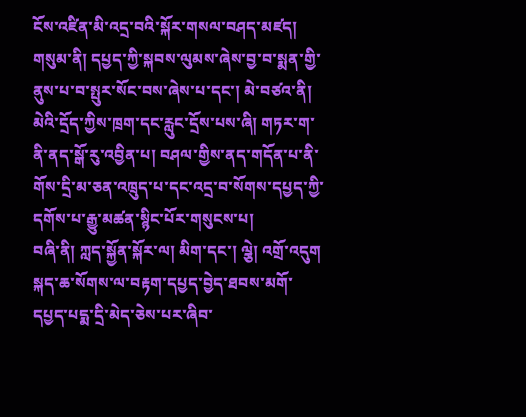ངོས་འཛིན་མི་འདྲ་བའི་སྐོར་གསལ་བཤད་མཛད།
གསུམ་ནི། དཔྱད་ཀྱི་སྐབས་ལུམས་ཞེས་བྱ་བ་སྨན་གྱི་ནུས་པ་བ་སྤུར་སོང་བས་ཞེས་པ་དང་། མེ་བཙའ་ནི། མེའི་དྲོད་ཀྱིས་ཁྲག་དང་རླུང་དྲོས་པས་ཞི། གཏར་ག་ནི་ནད་སྒོ་རུ་འབྱིན་པ། བཤལ་གྱིས་ནད་གདོན་པ་ནི་གོས་དྲི་མ་ཅན་འཁྲུད་པ་དང་འདྲ་བ་སོགས་དཔྱད་ཀྱི་དགོས་པ་རྒྱུ་མཚན་སྙིང་པོར་གསུངས་པ།
བཞི་ནི། ཀླད་སྐྱོན་སྐོར་ལ། མིག་དང་། ལྕེ། འགྲོ་འདུག སྐད་ཆ་སོགས་ལ་བརྟག་དཔྱད་བྱེད་ཐབས་མགོ་དཔྱད་པདྨ་དྲི་མེད་ཅེས་པར་ཞིབ་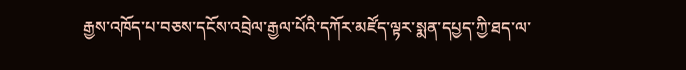རྒྱས་འཁོད་པ་བཅས་དངོས་འབྲེལ་རྒྱལ་པོའི་དཀོར་མཛོད་ལྟར་སྨན་དཔྱད་ཀྱི་ཐད་ལ་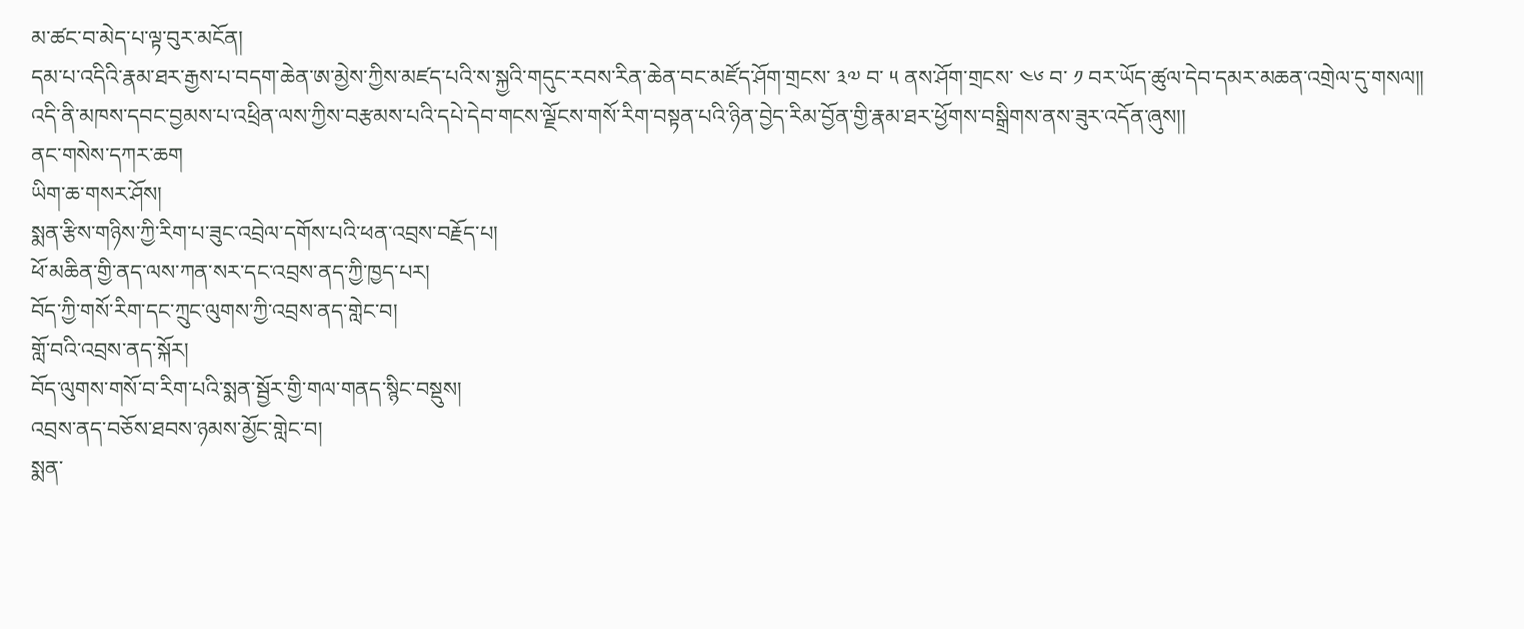མ་ཚང་བ་མེད་པ་ལྟ་བུར་མངོན།
དམ་པ་འདིའི་རྣམ་ཐར་རྒྱས་པ་བདག་ཆེན་ཨ་མྱེས་ཀྱིས་མཛད་པའི་ས་སྐྱའི་གདུང་རབས་རིན་ཆེན་བང་མཛོད་ཤོག་གྲངས་ ༣༧ བ་ ༥ ནས་ཤོག་གྲངས་ ༤༦ བ་ ༡ བར་ཡོད་ཚུལ་དེབ་དམར་མཆན་འགྲེལ་དུ་གསལ།།
འདི་ནི་མཁས་དབང་བྱམས་པ་འཕྲིན་ལས་ཀྱིས་བརྩམས་པའི་དཔེ་དེབ་གངས་ལྗོངས་གསོ་རིག་བསྟན་པའི་ཉིན་བྱེད་རིམ་བྱོན་གྱི་རྣམ་ཐར་ཕྱོགས་བསྒྲིགས་ནས་ཟུར་འདོན་ཞུས།།
ནང་གསེས་དཀར་ཆག
ཡིག་ཆ་གསར་ཤོས།
སྨན་རྩིས་གཉིས་ཀྱི་རིག་པ་ཟུང་འབྲེལ་དགོས་པའི་ཕན་འབྲས་བརྗོད་པ།
ཕོ་མཆིན་གྱི་ནད་ལས་ཀན་སར་དང་འབྲས་ནད་ཀྱི་ཁྱད་པར།
བོད་ཀྱི་གསོ་རིག་དང་ཀྲུང་ལུགས་ཀྱི་འབྲས་ནད་གླེང་བ།
གློ་བའི་འབྲས་ནད་སྐོར།
བོད་ལུགས་གསོ་བ་རིག་པའི་སྨན་སྦྱོར་གྱི་གལ་གནད་སྙིང་བསྡུས།
འབྲས་ནད་བཅོས་ཐབས་ཉམས་མྱོང་གླེང་བ།
སྨན་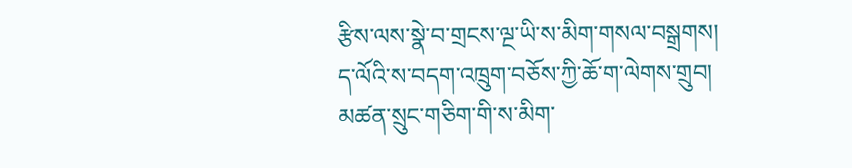རྩིས་ལས་སྣེ་བ་གྲངས་ལྔ་ཡི་ས་མིག་གསལ་བསྒྲགས།
ད་ལོའི་ས་བདག་འཁྲུག་བཅོས་ཀྱི་ཆོ་ག་ལེགས་གྲུབ།
མཚན་སྲུང་གཅིག་གི་ས་མིག་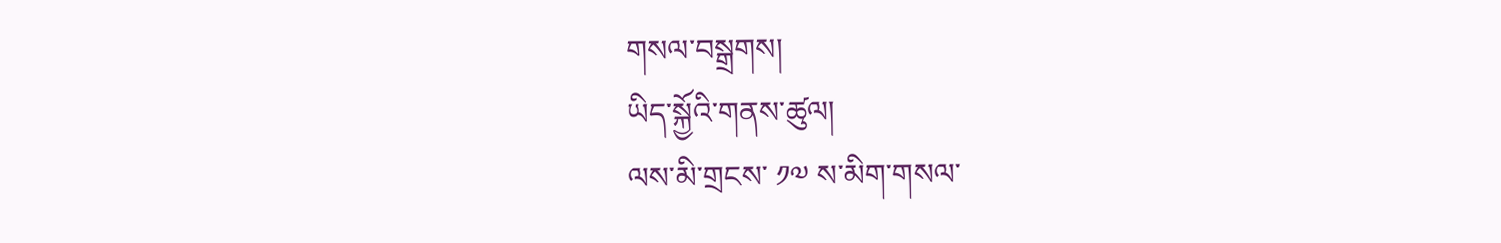གསལ་བསྒྲགས།
ཡིད་སྐྱོའི་གནས་ཚུལ།
ལས་མི་གྲངས་ ༡༧ ས་མིག་གསལ་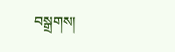བསྒྲགས།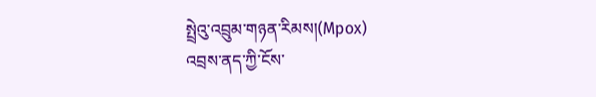སྤྲེའུ་འབྲུམ་གཉན་རིམས།(Mpox)
འབྲས་ནད་ཀྱི་ངོས་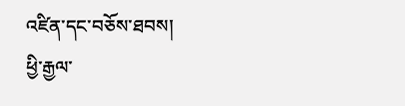འཛིན་དང་བཅོས་ཐབས།
ཕྱི་རྒྱལ་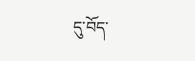དུ་བོད་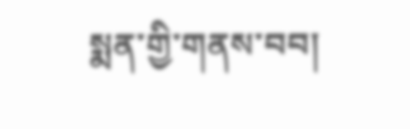སྨན་གྱི་གནས་བབ།